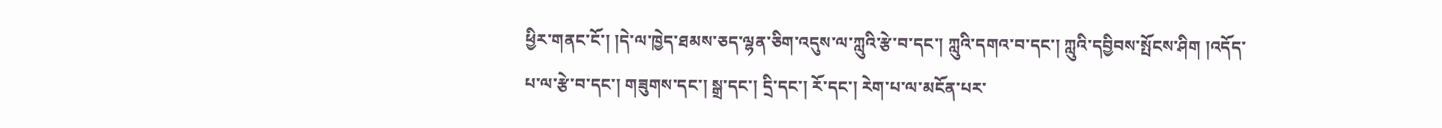ཕྱིར་གནང་ངོ་། །དེ་ལ་ཁྱེད་ཐམས་ཅད་ལྷན་ཅིག་འདུས་ལ་ཀླུའི་རྩེ་བ་དང་། ཀླུའི་དགའ་བ་དང་། ཀླུའི་དབྱིབས་སྤོངས་ཤིག །འདོད་པ་ལ་རྩེ་བ་དང་། གཟུགས་དང་། སྒྲ་དང་། དྲི་དང་། རོ་དང་། རེག་པ་ལ་མངོན་པར་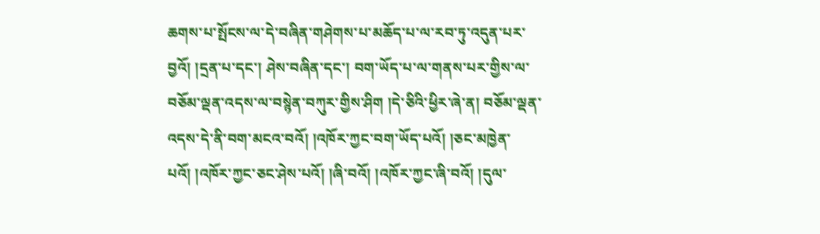ཆགས་པ་སྤོངས་ལ་དེ་བཞིན་གཤེགས་པ་མཆོད་པ་ལ་རབ་ཏུ་འདུན་པར་བྱའོ། །དྲན་པ་དང་། ཤེས་བཞིན་དང་། བག་ཡོད་པ་ལ་གནས་པར་གྱིས་ལ་བཅོམ་ལྡན་འདས་ལ་བསྙེན་བཀུར་གྱིས་ཤིག །དེ་ཅིའི་ཕྱིར་ཞེ་ན། བཅོམ་ལྡན་འདས་དེ་ནི་བག་མངའ་བའོ། །འཁོར་ཀྱང་བག་ཡོད་པའོ། །ཅང་མཁྱེན་པའོ། །འཁོར་ཀྱང་ཅང་ཤེས་པའོ། །ཞི་བའོ། །འཁོར་ཀྱང་ཞི་བའོ། །དུལ་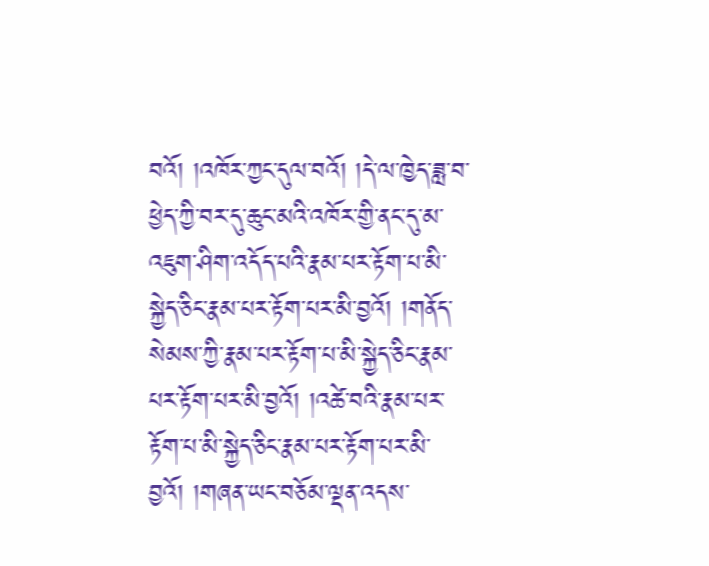བའོ། །འཁོར་ཀྱང་དུལ་བའོ། །དེ་ལ་ཁྱེད་ཟླ་བ་ཕྱེད་ཀྱི་བར་དུ་ཆུང་མའི་འཁོར་གྱི་ནང་དུ་མ་འཇུག་ཤིག་འདོད་པའི་རྣམ་པར་རྟོག་པ་མི་སྐྱེད་ཅིང་རྣམ་པར་རྟོག་པར་མི་བྱའོ། །གནོད་སེམས་ཀྱི་རྣམ་པར་རྟོག་པ་མི་སྐྱེད་ཅིང་རྣམ་པར་རྟོག་པར་མི་བྱའོ། །འཚེ་བའི་རྣམ་པར་རྟོག་པ་མི་སྐྱེད་ཅིང་རྣམ་པར་རྟོག་པར་མི་བྱའོ། །གཞན་ཡང་བཅོམ་ལྡན་འདས་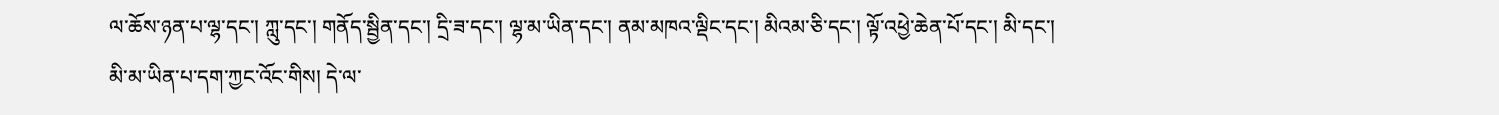ལ་ཆོས་ཉན་པ་ལྷ་དང་། ཀླུ་དང་། གནོད་སྦྱིན་དང་། དྲི་ཟ་དང་། ལྷ་མ་ཡིན་དང་། ནམ་མཁའ་ལྡིང་དང་། མིའམ་ཅི་དང་། ལྟོ་འཕྱེ་ཆེན་པོ་དང་། མི་དང་། མི་མ་ཡིན་པ་དག་ཀྱང་འོང་གིས། དེ་ལ་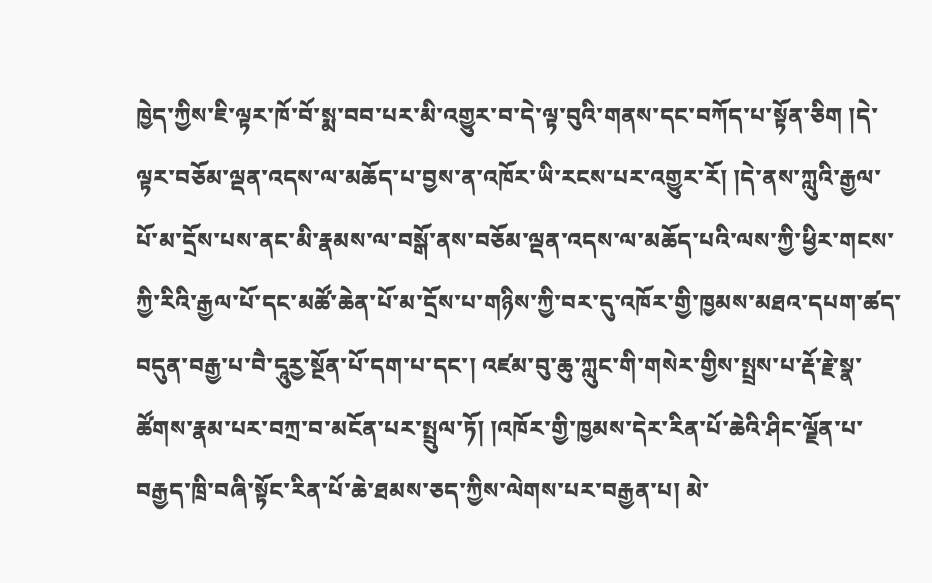ཁྱེད་ཀྱིས་ཇི་ལྟར་ཁོ་བོ་སྨ་བབ་པར་མི་འགྱུར་བ་དེ་ལྟ་བུའི་གནས་དང་བཀོད་པ་སྟོན་ཅིག །དེ་ལྟར་བཅོམ་ལྡན་འདས་ལ་མཆོད་པ་བྱས་ན་འཁོར་ཡི་རངས་པར་འགྱུར་རོ། །དེ་ནས་ཀླུའི་རྒྱལ་པོ་མ་དྲོས་པས་ནང་མི་རྣམས་ལ་བསྒོ་ནས་བཅོམ་ལྡན་འདས་ལ་མཆོད་པའི་ལས་ཀྱི་ཕྱིར་གངས་ཀྱི་རིའི་རྒྱལ་པོ་དང་མཚོ་ཆེན་པོ་མ་དྲོས་པ་གཉིས་ཀྱི་བར་དུ་འཁོར་གྱི་ཁྱམས་མཐའ་དཔག་ཚད་བདུན་བརྒྱ་པ་བཻ་དཱུརྱ་སྔོན་པོ་དག་པ་དང་། འཛམ་བུ་ཆུ་ཀླུང་གི་གསེར་གྱིས་སྤྲས་པ་རྡོ་རྗེ་སྣ་ཚོགས་རྣམ་པར་བཀྲ་བ་མངོན་པར་སྤྲུལ་ཏོ། །འཁོར་གྱི་ཁྱམས་དེར་རིན་པོ་ཆེའི་ཤིང་ལྗོན་པ་བརྒྱད་ཁྲི་བཞི་སྟོང་རིན་པོ་ཆེ་ཐམས་ཅད་ཀྱིས་ལེགས་པར་བརྒྱན་པ། མེ་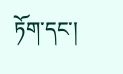ཏོག་དང་།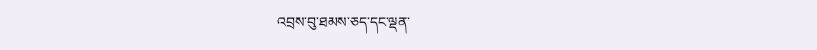འབྲས་བུ་ཐམས་ཅད་དང་ལྡན་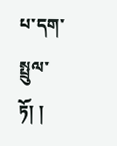པ་དག་སྤྲུལ་ཏོ། །